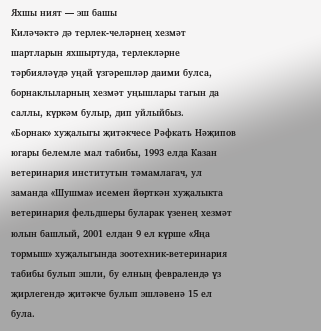Яхшы ният — эш башы
Киләчәктә дә терлек-челәрнең хезмәт шартларын яхшыртуда, терлекләрне тәрбияләүдә уңай үзгәрешләр даими булса, борнаклыларның хезмәт уңышлары тагын да саллы, күркәм булыр, дип уйлыйбыз.
«Борнак» хуҗалыгы җитәкчесе Рәфкать Нәҗипов югары белемле мал табибы, 1993 елда Казан ветеринария институтын тәмамлагач, ул заманда «Шушма» исемен йөрткән хуҗалыкта ветеринария фельдшеры буларак үзенең хезмәт юлын башлый, 2001 елдан 9 ел күрше «Яңа тормыш» хуҗалыгында зоотехник-ветеринария табибы булып эшли, бу елның февралендә үз җирлегендә җитәкче булып эшләвенә 15 ел була.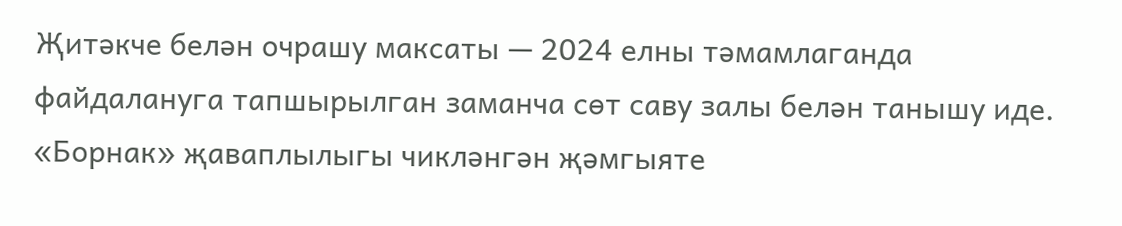Җитәкче белән очрашу максаты — 2024 елны тәмамлаганда файдалануга тапшырылган заманча сөт саву залы белән танышу иде.
«Борнак» җаваплылыгы чикләнгән җәмгыяте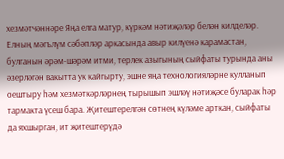хезмәтчәннәре Яңа елга матур, күркәм нәтиҗәләр белән килделәр. Елның мәгълүм сәбәпләр аркасында авыр килүенә карамастан, булганын әрәм-шәрәм итми, терлек азыгының сыйфаты турында аны әзерләгән вакытта ук кайгырту, эшне яңа технологияләрне кулланып оештыру һәм хезмәткәрләрнең тырышып эшләү нәтиҗәсе буларак һәр тармакта үсеш бара. Җитештерелгән сөтнең күләме арткан, сыйфаты да яхшырган, ит җитештерүдә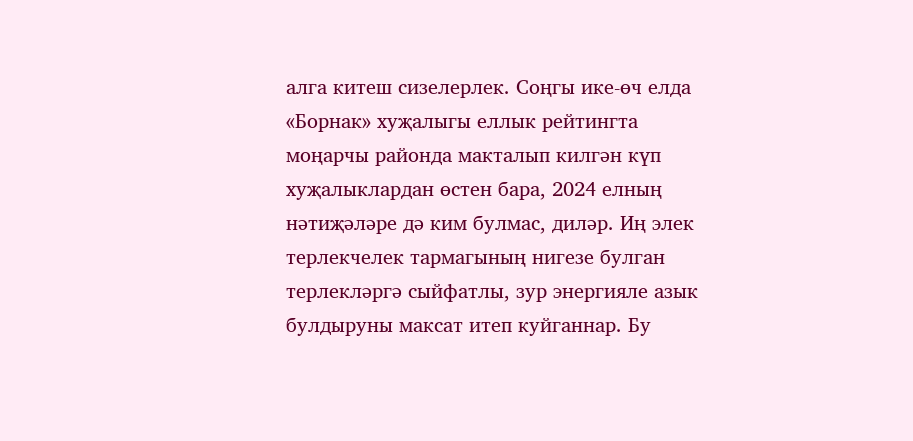алга китеш сизелерлек. Соңгы ике-өч елда «Борнак» хуҗалыгы еллык рейтингта моңарчы районда макталып килгән күп хуҗалыклардан өстен бара, 2024 елның нәтиҗәләре дә ким булмас, диләр. Иң элек терлекчелек тармагының нигезе булган терлекләргә сыйфатлы, зур энергияле азык булдыруны максат итеп куйганнар. Бу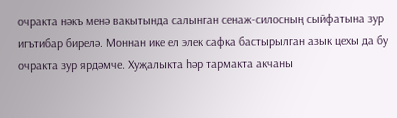очракта нәкъ менә вакытында салынган сенаж-силосның сыйфатына зур игътибар бирелә. Моннан ике ел элек сафка бастырылган азык цехы да бу очракта зур ярдәмче. Хуҗалыкта һәр тармакта акчаны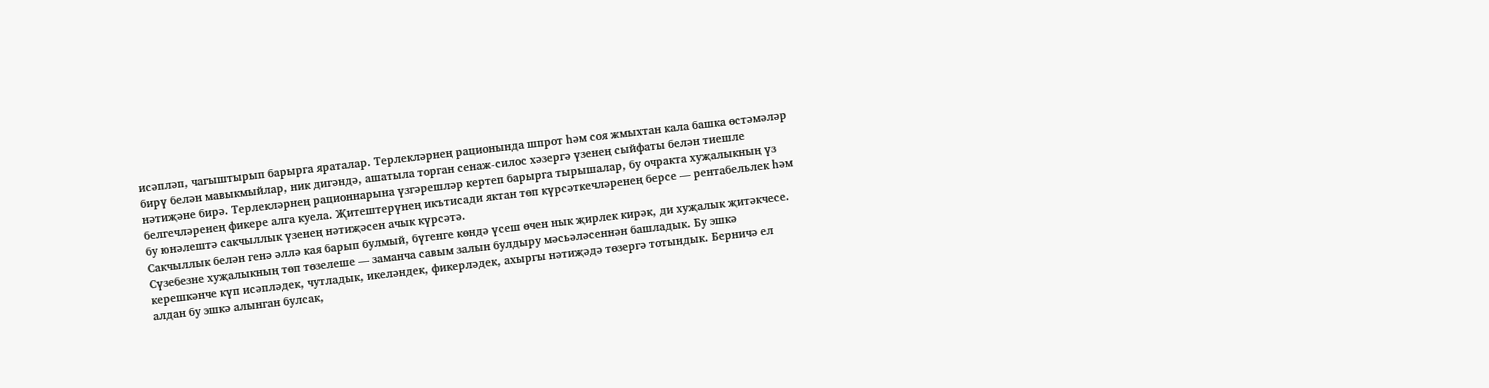исәпләп, чагыштырып барырга яраталар. Терлекләрнең рационында шпрот һәм соя жмыхтан кала башка өстәмәләр бирү белән мавыкмыйлар, ник дигәндә, ашатыла торган сенаж-силос хәзергә үзенең сыйфаты белән тиешле нәтиҗәне бирә. Терлекләрнең рационнарына үзгәрешләр кертеп барырга тырышалар, бу очракта хуҗалыкның үз белгечләренең фикере алга куела. Җитештерүнең икътисади яктан төп күрсәткечләренең берсе — рентабельлек һәм бу юнәлештә сакчыллык үзенең нәтиҗәсен ачык күрсәтә.
Сакчыллык белән генә әллә кая барып булмый, бүгенге көндә үсеш өчен нык җирлек кирәк, ди хуҗалык җитәкчесе. Сүзебезне хуҗалыкның төп төзелеше — заманча савым залын булдыру мәсьәләсеннән башладык. Бу эшкә керешкәнче күп исәпләдек, чутладык, икеләндек, фикерләдек, ахыргы нәтиҗәдә төзергә тотындык. Берничә ел алдан бу эшкә алынган булсак,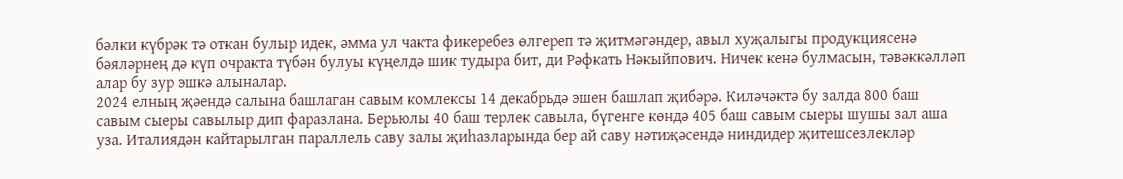бәлки күбрәк тә откан булыр идек, әмма ул чакта фикеребез өлгереп тә җитмәгәндер, авыл хуҗалыгы продукциясенә бәяләрнең дә күп очракта түбән булуы күңелдә шик тудыра бит, ди Рәфкать Нәкыйпович. Ничек кенә булмасын, тәвәккәлләп алар бу зур эшкә алыналар.
2024 елның җәендә салына башлаган савым комлексы 14 декабрьдә эшен башлап җибәрә. Киләчәктә бу залда 800 баш савым сыеры савылыр дип фаразлана. Берьюлы 40 баш терлек савыла, бүгенге көндә 405 баш савым сыеры шушы зал аша уза. Италиядән кайтарылган параллель саву залы җиһазларында бер ай саву нәтиҗәсендә ниндидер җитешсезлекләр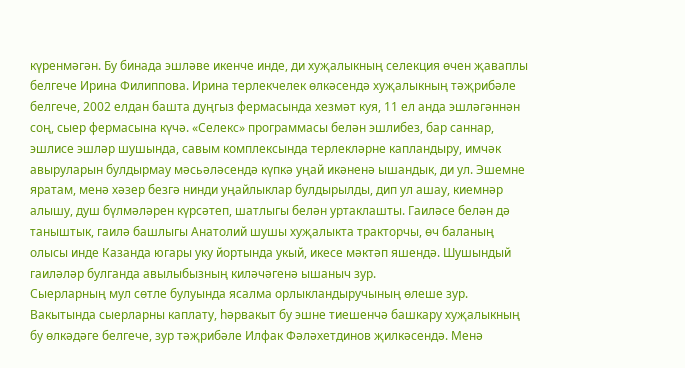күренмәгән. Бу бинада эшләве икенче инде, ди хуҗалыкның селекция өчен җаваплы белгече Ирина Филиппова. Ирина терлекчелек өлкәсендә хуҗалыкның тәҗрибәле белгече, 2002 елдан башта дуңгыз фермасында хезмәт куя, 11 ел анда эшләгәннән соң, сыер фермасына күчә. «Селекс» программасы белән эшлибез, бар саннар, эшлисе эшләр шушында, савым комплексында терлекләрне капландыру, имчәк авыруларын булдырмау мәсьәләсендә күпкә уңай икәненә ышандык, ди ул. Эшемне яратам, менә хәзер безгә нинди уңайлыклар булдырылды, дип ул ашау, киемнәр алышу, душ бүлмәләрен күрсәтеп, шатлыгы белән уртаклашты. Гаиләсе белән дә таныштык, гаилә башлыгы Анатолий шушы хуҗалыкта тракторчы, өч баланың олысы инде Казанда югары уку йортында укый, икесе мәктәп яшендә. Шушындый гаиләләр булганда авылыбызның киләчәгенә ышаныч зур.
Сыерларның мул сөтле булуында ясалма орлыкландыручының өлеше зур. Вакытында сыерларны каплату, һәрвакыт бу эшне тиешенчә башкару хуҗалыкның бу өлкәдәге белгече, зур тәҗрибәле Илфак Фәләхетдинов җилкәсендә. Менә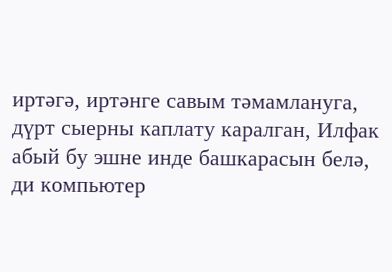иртәгә, иртәнге савым тәмамлануга, дүрт сыерны каплату каралган, Илфак абый бу эшне инде башкарасын белә, ди компьютер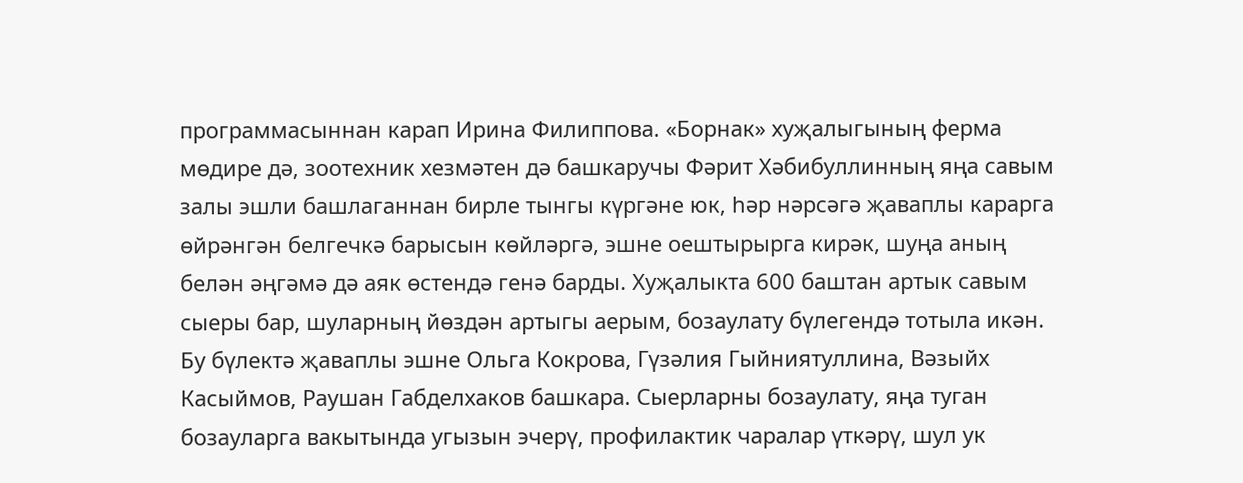программасыннан карап Ирина Филиппова. «Борнак» хуҗалыгының ферма мөдире дә, зоотехник хезмәтен дә башкаручы Фәрит Хәбибуллинның яңа савым залы эшли башлаганнан бирле тынгы күргәне юк, һәр нәрсәгә җаваплы карарга өйрәнгән белгечкә барысын көйләргә, эшне оештырырга кирәк, шуңа аның белән әңгәмә дә аяк өстендә генә барды. Хуҗалыкта 600 баштан артык савым сыеры бар, шуларның йөздән артыгы аерым, бозаулату бүлегендә тотыла икән. Бу бүлектә җаваплы эшне Ольга Кокрова, Гүзәлия Гыйниятуллина, Вәзыйх Касыймов, Раушан Габделхаков башкара. Сыерларны бозаулату, яңа туган бозауларга вакытында угызын эчерү, профилактик чаралар үткәрү, шул ук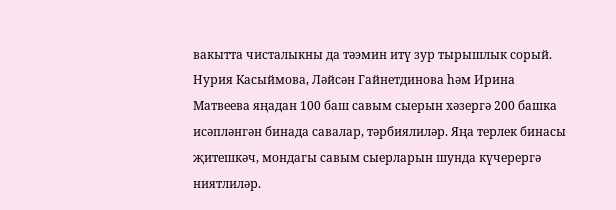вакытта чисталыкны да тәэмин итү зур тырышлык сорый. Нурия Касыймова, Ләйсән Гайнетдинова һәм Ирина Матвеева яңадан 100 баш савым сыерын хәзергә 200 башка исәпләнгән бинада савалар, тәрбиялиләр. Яңа терлек бинасы җитешкәч, мондагы савым сыерларын шунда күчерергә ниятлиләр.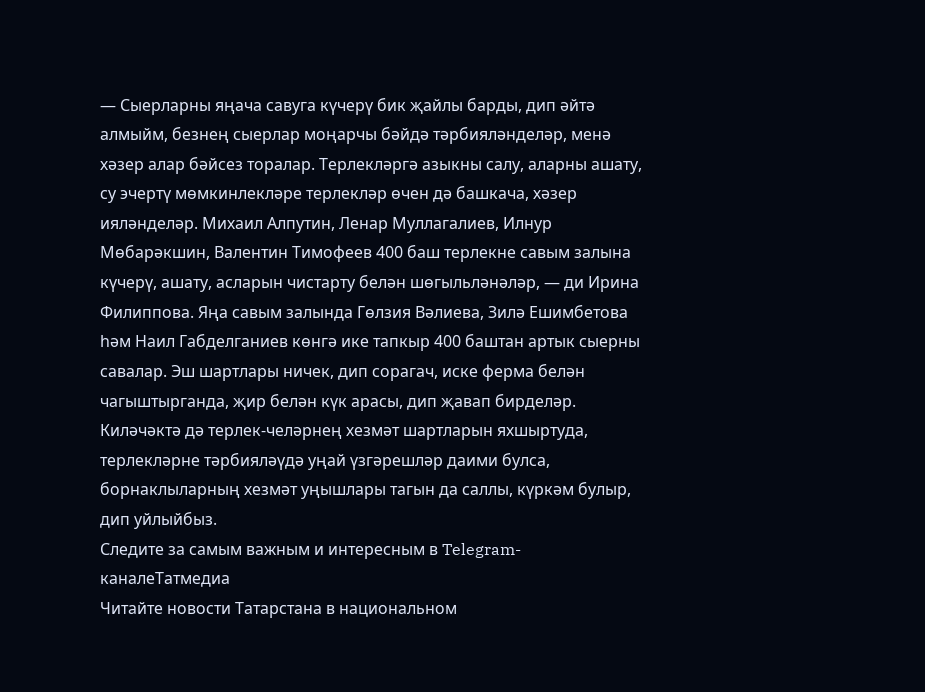— Сыерларны яңача савуга күчерү бик җайлы барды, дип әйтә алмыйм, безнең сыерлар моңарчы бәйдә тәрбияләнделәр, менә хәзер алар бәйсез торалар. Терлекләргә азыкны салу, аларны ашату, су эчертү мөмкинлекләре терлекләр өчен дә башкача, хәзер ияләнделәр. Михаил Алпутин, Ленар Муллагалиев, Илнур Мөбарәкшин, Валентин Тимофеев 400 баш терлекне савым залына күчерү, ашату, асларын чистарту белән шөгыльләнәләр, — ди Ирина Филиппова. Яңа савым залында Гөлзия Вәлиева, Зилә Ешимбетова һәм Наил Габделганиев көнгә ике тапкыр 400 баштан артык сыерны савалар. Эш шартлары ничек, дип сорагач, иске ферма белән чагыштырганда, җир белән күк арасы, дип җавап бирделәр.
Киләчәктә дә терлек-челәрнең хезмәт шартларын яхшыртуда, терлекләрне тәрбияләүдә уңай үзгәрешләр даими булса, борнаклыларның хезмәт уңышлары тагын да саллы, күркәм булыр, дип уйлыйбыз.
Следите за самым важным и интересным в Telegram-каналеТатмедиа
Читайте новости Татарстана в национальном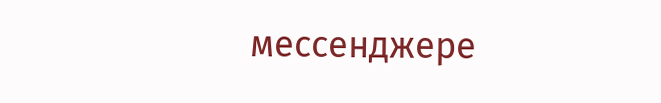мессенджере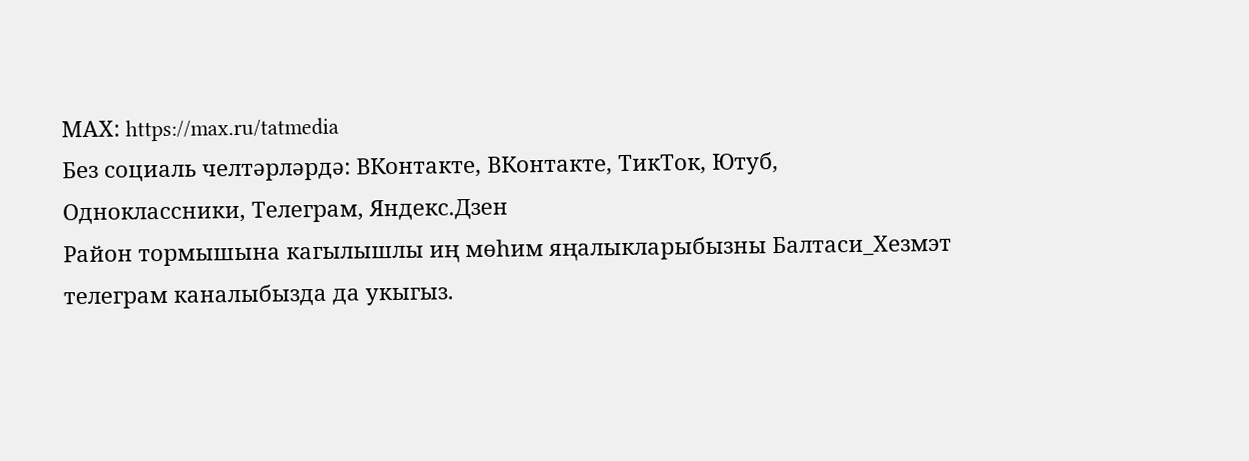MАХ: https://max.ru/tatmedia
Без социаль челтәрләрдә: ВКонтакте, ВКонтакте, ТикТок, Ютуб, Одноклассники, Телеграм, Яндекс.Дзен
Район тормышына кагылышлы иң мөһим яңалыкларыбызны Балтаси_Хезмэт телеграм каналыбызда да укыгыз.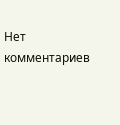Нет комментариев